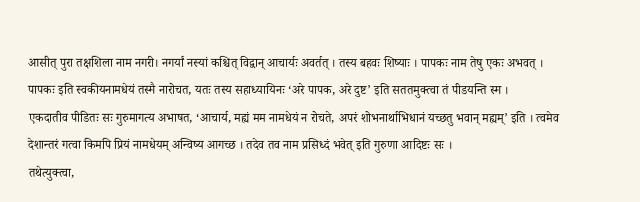आसीत् पुरा तक्षशिला नाम नगरी। नगर्यां नस्यां कश्चित् विद्वान् आचार्यः अवर्तत् । तस्य बहवः शिष्याः । पापकः नाम तेषु एकः अभवत् ।
पापकः इति स्वकीयनामधेयं तस्मै नारोचत, यतः तस्य सहाध्यायिनः ‘अरे पापक, अरे दुष्ट’ इति सततमुक्त्वा तं पीडयन्ति स्म ।
एकदातीव पीडितः सः गुरुमागत्य अभाषत, ‘आचार्य, मह्यं मम नामधेयं न रोचते, अपरं शोभनार्थाभिधानं यच्छतु भवान् मह्यम्’ इति । त्वमेव देशान्तरं गत्वा किमपि प्रियं नामधेयम् अन्विष्य आगच्छ । तदेव तव नाम प्रसिध्दं भवेत् इति गुरुणा आदिष्टः सः ।
तथेत्युक्त्वा,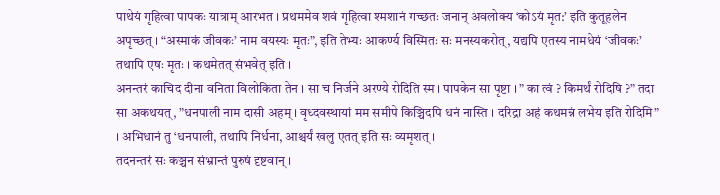पाथेयं गृहित्वा पापकः यात्राम् आरभत । प्रथममेव शवं गृहित्वा श्मशानं गच्छतः जनान् अवलोक्य ‘कोऽयं मृत:’ इति कुतूहलेन अपृच्छत् । “अस्माकं जीवकः’ नाम वयस्यः मृतः”, इति तेभ्यः आकर्ण्य विस्मितः सः मनस्यकरोत्, यद्यपि एतस्य नामधेयं ‘जीवकः’ तथापि एषः मृतः । कथमेतत् संभवेत् इति ।
अनन्तरं काचिद दीना वनिता विलोकिता तेन । सा च निर्जने अरण्ये रोदिति स्म । पापकेन सा पृष्टा । ” का त्वं ? किमर्थं रोदिषि ?” तदा सा अकथयत्, ”धनपाली नाम दासी अहम् । वृध्दवस्थायां मम समीपे किञ्चिदपि धनं नास्ति । दरिद्रा अहं कथमन्नं लभेय इति रोदिमि” । अभिधानं तु ‘धनपाली, तथापि निर्धना, आश्चर्यं खलु एतत् इति सः व्यमृशत् ।
तदनन्तरं सः कञ्चन संभ्रान्तं पुरुषं दृष्टवान् ।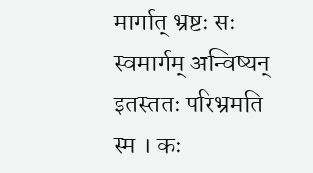मार्गात् भ्रष्टः सः स्वमार्गम् अन्विष्यन् इतस्ततः परिभ्रमति स्म । कः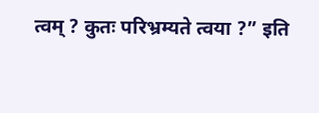त्वम् ? कुतः परिभ्रम्यते त्वया ?” इति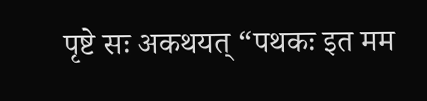पृष्टे सः अकथयत् “पथकः इत मम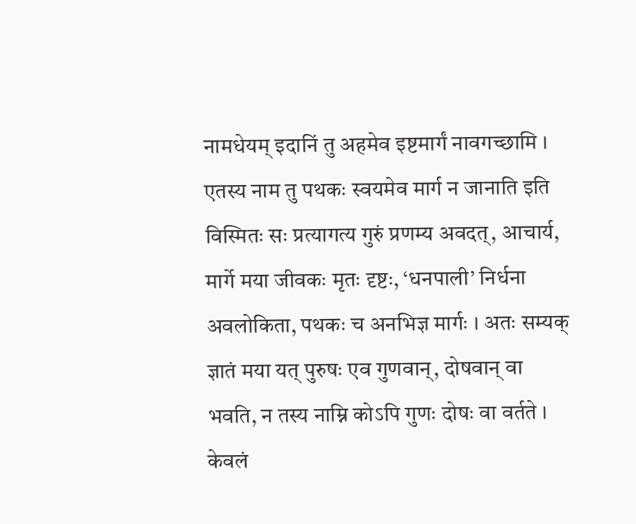नामधेयम् इदानिं तु अहमेव इष्टमार्गं नावगच्छामि ।
एतस्य नाम तु पथकः स्वयमेव मार्ग न जानाति इति विस्मितः सः प्रत्यागत्य गुरुं प्रणम्य अवदत्, आचार्य, मार्गे मया जीवकः मृतः दृष्टः, ‘धनपाली’ निर्धना अवलोकिता, पथकः च अनभिज्ञ मार्गः । अतः सम्यक् ज्ञातं मया यत् पुरुषः एव गुणवान्, दोषवान् वा भवति, न तस्य नाम्नि कोऽपि गुणः दोषः वा वर्तते । केवलं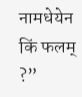नामधेयेन किं फलम् ?”